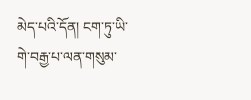མེད་པའི་དོན། ངག་ཏུ་ཡི་གེ་བརྒྱ་པ་ལན་གསུམ་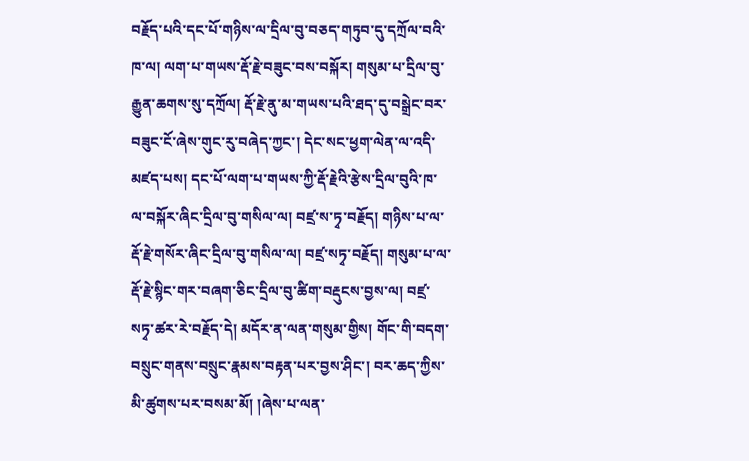བརྗོད་པའི་དང་པོ་གཉིས་ལ་དྲིལ་བུ་བཅད་གཏུབ་དུ་དཀྲོལ་བའི་ཁ་ལ། ལག་པ་གཡས་རྡོ་རྗེ་བཟུང་བས་བསྐོར། གསུམ་པ་དྲིལ་བུ་རྒྱུན་ཆགས་སུ་དཀྲོལ། རྡོ་རྗེ་ནུ་མ་གཡས་པའི་ཐད་དུ་བསྒྲེང་བར་བཟུང་ངོ་ཞེས་གུང་རུ་བཞེད་ཀྱང་། དེང་སང་ཕྱག་ལེན་ལ་འདི་མཛད་པས། དང་པོ་ལག་པ་གཡས་ཀྱི་རྡོ་རྗེའི་རྩེས་དྲིལ་བུའི་ཁ་ལ་བསྐོར་ཞིང་དྲིལ་བུ་གསིལ་ལ། བཛྲ་ས་ཏྭ་བརྗོད། གཉིས་པ་ལ་རྡོ་རྗེ་གསོར་ཞིང་དྲིལ་བུ་གསིལ་ལ། བཛྲ་སཏྭ་བརྗོད། གསུམ་པ་ལ་རྡོ་རྗེ་སྙིང་གར་བཞག་ཅིང་དྲིལ་བུ་ཚིག་བརྡུངས་བྱས་ལ། བཛྲ་སཏྭ་ཚར་རེ་བརྗོད་དེ། མདོར་ན་ལན་གསུམ་གྱིས། གོང་གི་བདག་བསྲུང་གནས་བསྲུང་རྣམས་བརྟན་པར་བྱས་ཤིང་། བར་ཆད་ཀྱིས་མི་ཚུགས་པར་བསམ་མོ། །ཞེས་པ་ལན་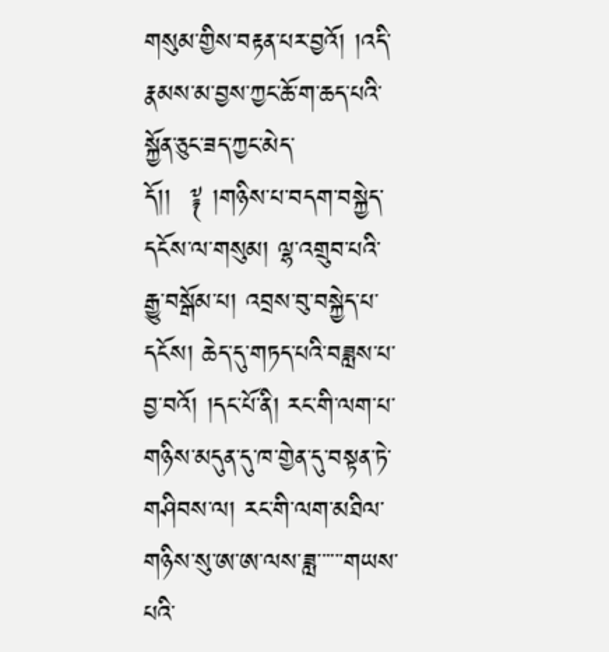གསུམ་གྱིས་བརྟན་པར་བྱའོ། །འདི་རྣམས་མ་བྱས་ཀྱང་ཆོ་ག་ཆད་པའི་སྐྱོན་ཅུང་ཟད་ཀྱང་མེད་དོ།།  ༈ །གཉིས་པ་བདག་བསྐྱེད་དངོས་ལ་གསུམ། ལྷ་འགྲུབ་པའི་རྒྱུ་བསྒོམ་པ། འབྲས་བུ་བསྐྱེད་པ་དངོས། ཆེད་དུ་གཏད་པའི་བཟླས་པ་བྱ་བའོ། །དང་པོ་ནི། རང་གི་ལག་པ་གཉིས་མདུན་དུ་ཁ་གྱེན་དུ་བསྟན་ཏེ་གཤིབས་ལ། རང་གི་ལག་མཐིལ་གཉིས་སུ་ཨ་ཨ་ལས་ཟླ་་་་་་གཡས་པའི་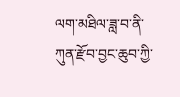ལག་མཐིལ་ཟླ་བ་ནི་ཀུན་རྫོབ་བྱང་ཆུབ་ཀྱི་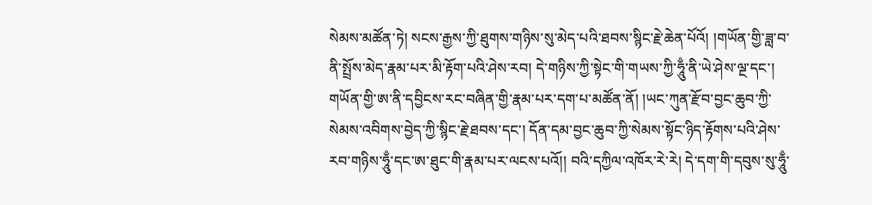སེམས་མཚོན་ཏེ། སངས་རྒྱས་ཀྱི་ཐུགས་གཉིས་སུ་མེད་པའི་ཐབས་སྙིང་རྗེ་ཆེན་པོའོ། །གཡོན་གྱི་ཟླ་བ་ནི་སྤྲོས་མེད་རྣམ་པར་མི་རྟོག་པའི་ཤེས་རབ། དེ་གཉིས་ཀྱི་སྟེང་གི་གཡས་ཀྱི་ཧཱུྃ་ནི་ཡེ་ཤེས་ལྔ་དང་། གཡོན་གྱི་ཨ་ནི་དབྱིངས་རང་བཞིན་གྱི་རྣམ་པར་དག་པ་མཚོན་ནོ། །ཡང་ཀུན་རྫོབ་བྱང་ཆུབ་ཀྱི་སེམས་འབིགས་བྱེད་ཀྱི་སྙིང་རྗེ་ཐབས་དང་། དོན་དམ་བྱང་ཆུབ་ཀྱི་སེམས་སྟོང་ཉིད་རྟོགས་པའི་ཤེས་རབ་གཉིས་ཧཱུྃ་དང་ཨ་ཐུང་གི་རྣམ་པར་ལངས་པའོ།། བའི་དཀྱིལ་འཁོར་རེ་རེ། དེ་དག་གི་དབུས་སུ་ཧཱུྃ་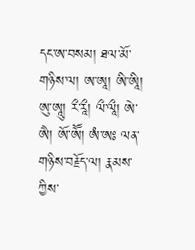དང་ཨ་བསམ། ཐལ་མོ་གཉིས་ལ། ཨ་ཨཱ། ཨི་ཨཱི། ཨུ་ཨཱུ། རྀ་རཱྀ། ལྀ་ལཱྀ། ཨེ་ཨཻ། ཨོ་ཨཽ། ཨཾ་ཨཿ ལན་གཉིས་བརྗོད་ལ། རྣམས་ཀྱིས་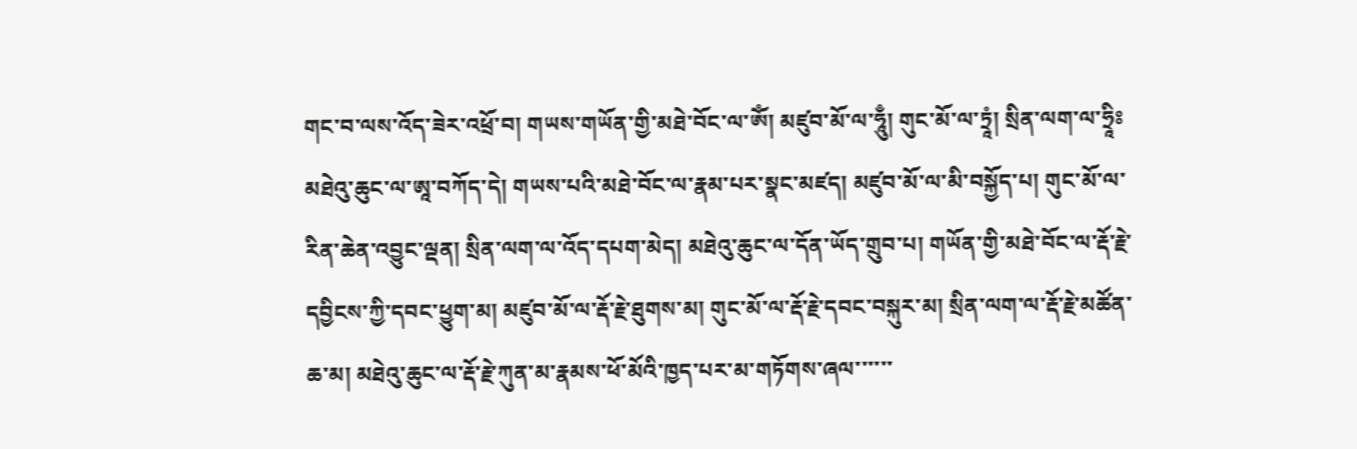གང་བ་ལས་འོད་ཟེར་འཕྲོ་བ། གཡས་གཡོན་གྱི་མཐེ་བོང་ལ་ཨོཾ། མཛུབ་མོ་ལ་ཧཱུྃ། གུང་མོ་ལ་ཏྲཱཾ། སྲིན་ལག་ལ་ཧྲཱིཿ མཐེའུ་ཆུང་ལ་ཨཱ་བཀོད་དེ། གཡས་པའི་མཐེ་བོང་ལ་རྣམ་པར་སྣང་མཛད། མཛུབ་མོ་ལ་མི་བསྐྱོད་པ། གུང་མོ་ལ་རིན་ཆེན་འབྱུང་ལྡན། སྲིན་ལག་ལ་འོད་དཔག་མེད། མཐེའུ་ཆུང་ལ་དོན་ཡོད་གྲུབ་པ། གཡོན་གྱི་མཐེ་བོང་ལ་རྡོ་རྗེ་དབྱིངས་ཀྱི་དབང་ཕྱུག་མ། མཛུབ་མོ་ལ་རྡོ་རྗེ་ཐུགས་མ། གུང་མོ་ལ་རྡོ་རྗེ་དབང་བསྐུར་མ། སྲིན་ལག་ལ་རྡོ་རྗེ་མཚོན་ཆ་མ། མཐེའུ་ཆུང་ལ་རྡོ་རྗེ་ཀུན་མ་རྣམས་ཕོ་མོའི་ཁྱད་པར་མ་གཏོགས་ཞལ་་་་་་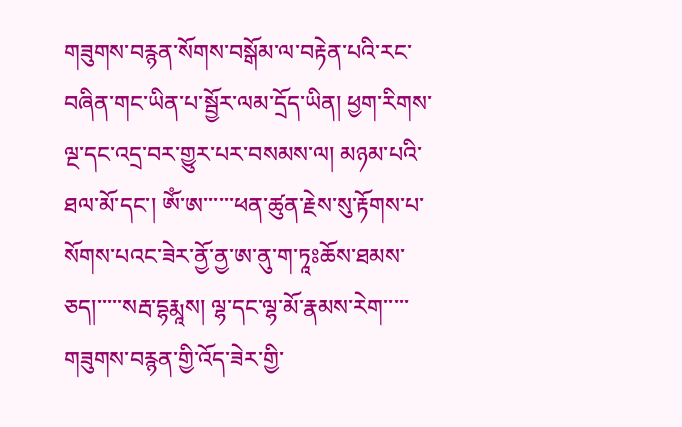གཟུགས་བརྙན་སོགས་བསྒོམ་ལ་བརྟེན་པའི་རང་བཞིན་གང་ཡིན་པ་སྦྱོར་ལམ་དྲོད་ཡིན། ཕྱག་རིགས་ལྔ་དང་འདྲ་བར་གྱུར་པར་བསམས་ལ། མཉམ་པའི་ཐལ་མོ་དང་། ཨོཾ་ཨ་་་་་་ཕན་ཚུན་རྗེས་སུ་རྟོགས་པ་སོགས་པའང་ཟེར་ནྱོ་ནྱ་ཨ་ནུ་ག་ཏཱཿཆོས་ཐམས་ཅད།་་་་་སརྦ་དྷརྨཱས། ལྷ་དང་ལྷ་མོ་རྣམས་རེག་་་་་གཟུགས་བརྙན་གྱི་འོད་ཟེར་གྱི་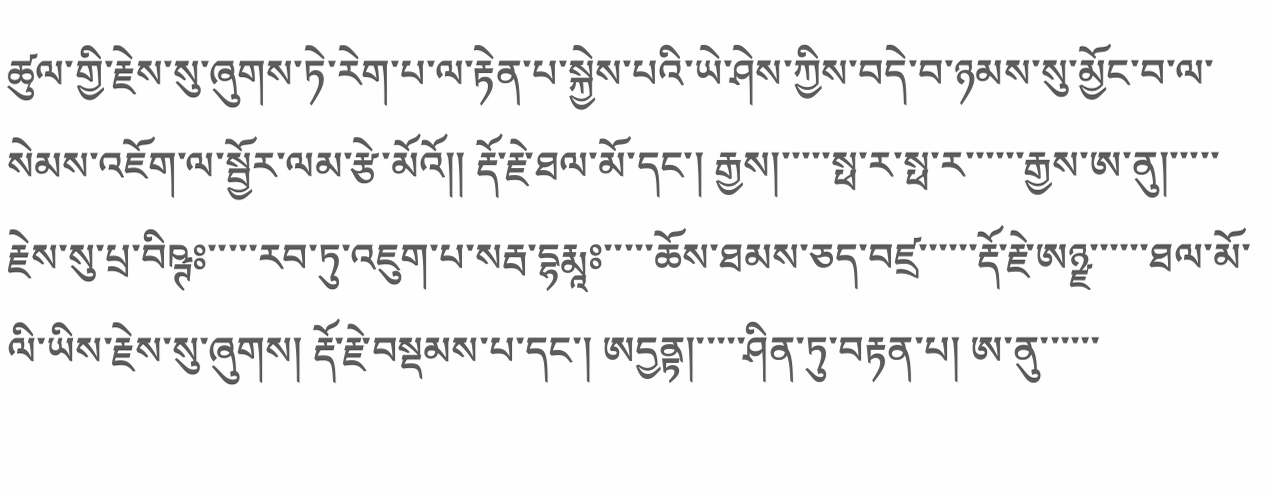ཚུལ་གྱི་རྗེས་སུ་ཞུགས་ཏེ་རེག་པ་ལ་རྟེན་པ་སྐྱེས་པའི་ཡེ་ཤེས་ཀྱིས་བདེ་བ་ཉམས་སུ་མྱོང་བ་ལ་སེམས་འཇོག་ལ་སྦྱོར་ལམ་རྩེ་མོའོ།། རྡོ་རྗེ་ཐལ་མོ་དང་། རྒྱས།་་་་་སྥ་ར་སྥ་ར་་་་་་རྒྱས་ཨ་ནུ།་་་་་རྗེས་སུ་པྲ་བིཥྚཿ་་་་་རབ་ཏུ་འཇུག་པ་སརྦ་དྷརྨཱཿ་་་་་ཆོས་ཐམས་ཅད་བཛྲ་་་་་་རྡོ་རྗེ་ཨཉྫ་་་་་་ཐལ་མོ་ལི་ཡིས་རྗེས་སུ་ཞུགས། རྡོ་རྗེ་བསྡམས་པ་དང་། ཨདྱནྟ།་་་་་ཤིན་ཏུ་བརྟན་པ། ཨ་ནུ་་་་་་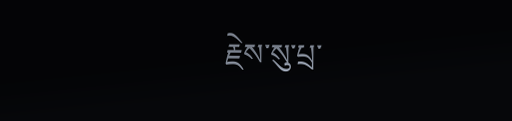རྗེས་སུ་པྲ་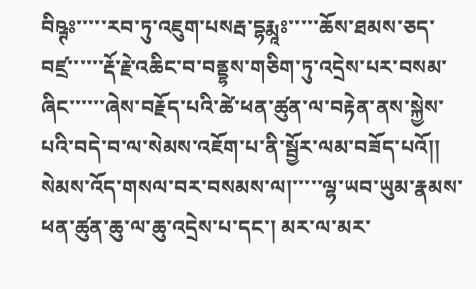བིཥྚཿ་་་་་རབ་ཏུ་འཇུག་པསརྦ་དྷརྨཱཿ་་་་་ཆོས་ཐམས་ཅད་བཛྲ་་་་་་རྡོ་རྗེ་འཆིང་བ་བནྡྷས་གཅིག་ཏུ་འདྲེས་པར་བསམ་ཞིང་་་་་་ཞེས་བརྗོད་པའི་ཚེ་ཕན་ཚུན་ལ་བརྟེན་ནས་སྐྱེས་པའི་བདེ་བ་ལ་སེམས་འཇོག་པ་ནི་སྦྱོར་ལམ་བཟོད་པའོ།། སེམས་འོད་གསལ་བར་བསམས་ལ།་་་་་ལྷ་ཡབ་ཡུམ་རྣམས་ཕན་ཚུན་ཆུ་ལ་ཆུ་འདྲེས་པ་དང་། མར་ལ་མར་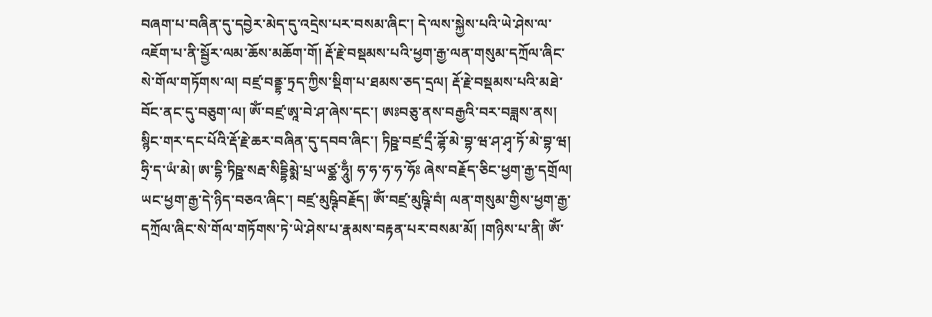བཞག་པ་བཞིན་དུ་དབྱེར་མེད་དུ་འདྲེས་པར་བསམ་ཞིང་། དེ་ལས་སྐྱེས་པའི་ཡེ་ཤེས་ལ་འཇོག་པ་ནི་སྦྱོར་ལམ་ཆོས་མཆོག་གོ། རྡོ་རྗེ་བསྡམས་པའི་ཕྱག་རྒྱ་ལན་གསུམ་དཀྲོལ་ཞིང་སེ་གོལ་གཏོགས་ལ། བཛྲ་བནྡྷ་ཏྲད་ཀྱིས་སྡིག་པ་ཐམས་ཅད་དྲལ། རྡོ་རྗེ་བསྡམས་པའི་མཐེ་བོང་ནང་དུ་བཅུག་ལ། ཨོཾ་བཛྲ་ཨཱ་བེ་ཤ་ཞེས་དང་། ཨཿབཅུ་ནས་བརྒྱའི་བར་བཟླས་ནས། སྙིང་གར་དང་པོའི་རྡོ་རྗེ་ཆར་བཞིན་དུ་དབབ་ཞིང་། ཏིཥྛ་བཛྲ་དྲྀ་ཌྷོ་མེ་བྷ་ཝ་ཤ་ཤྭ་ཏོ་མེ་བྷ་ཝ། ཧྲི་ད་ཡཾ་མེ། ཨ་དྷི་ཏིཥྛ་སརྦ་སིདྡྷིམྨེ་པྲ་ཡཙྪ་ཧཱུྃ། ཧ་ཧ་ཧ་ཧ་ཧོཿ ཞེས་བརྗོད་ཅིང་ཕྱག་རྒྱ་དགྲོལ། ཡང་ཕྱག་རྒྱ་དེ་ཉིད་བཅའ་ཞིང་། བཛྲ་མུཥྚིབརྗོད། ཨོཾ་བཛྲ་མུཥྚི་བཾ། ལན་གསུམ་གྱིས་ཕྱག་རྒྱ་དཀྲོལ་ཞིང་སེ་གོལ་གཏོགས་ཏེ་ཡེ་ཤེས་པ་རྣམས་བརྟན་པར་བསམ་མོ། །གཉིས་པ་ནི། ཨོཾ་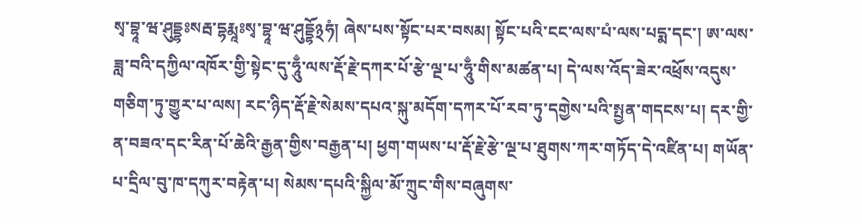སྭ་བྷཱ་ཝ་ཤུདྡྷཿསརྦ་དྷརྨཱཿསྭ་བྷཱ་ཝ་ཤུདྡྷོ྅ཧཾ། ཞེས་པས་སྟོང་པར་བསམ། སྟོང་པའི་ངང་ལས་པཾ་ལས་པདྨ་དང་། ཨ་ལས་ཟླ་བའི་དཀྱིལ་འཁོར་གྱི་སྟེང་དུ་ཧཱུྃ་ལས་རྡོ་རྗེ་དཀར་པོ་རྩེ་ལྔ་པ་ཧཱུྃ་གིས་མཚན་པ། དེ་ལས་འོད་ཟེར་འཕྲོས་འདུས་གཅིག་ཏུ་གྱུར་པ་ལས། རང་ཉིད་རྡོ་རྗེ་སེམས་དཔའ་སྐུ་མདོག་དཀར་པོ་རབ་ཏུ་དགྱེས་པའི་སྤྱན་གདངས་པ། དར་གྱི་ན་བཟའ་དང་རིན་པོ་ཆེའི་རྒྱན་གྱིས་བརྒྱན་པ། ཕྱག་གཡས་པ་རྡོ་རྗེ་རྩེ་ལྔ་པ་ཐུགས་ཀར་གཏོད་དེ་འཛིན་པ། གཡོན་པ་དྲིལ་བུ་ཁ་དཀུར་བརྟེན་པ། སེམས་དཔའི་སྐྱིལ་མོ་ཀྲུང་གིས་བཞུགས་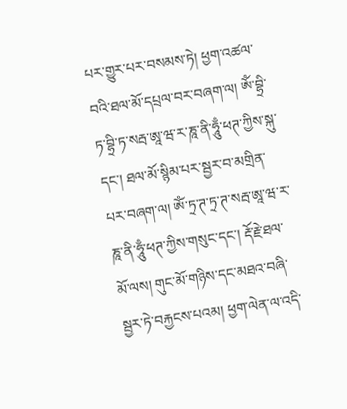པར་གྱུར་པར་བསམས་ཏེ། ཕྱག་འཚལ་བའི་ཐལ་མོ་དཔྲལ་བར་བཞག་ལ། ཨོཾ་བྷྲི་ཏ་བྷྲི་ཏ་སརྦ་ཨཱ་ཝ་ར་ཎཱ་ནི་ཧཱུྃ་ཕཊ་ཀྱིས་སྐུ་དང་། ཐལ་མོ་སྙིམ་པར་སྦྱར་བ་མགྲིན་པར་བཞག་ལ། ཨོཾ་ཏྲ་ཊ་ཏྲ་ཊ་སརྦ་ཨཱ་ཝ་ར་ཎཱ་ནི་ཧཱུྃ་ཕཊ་ཀྱིས་གསུང་དང་། རྡོ་རྗེ་ཐལ་མོ་ལས། གུང་མོ་གཉིས་དང་མཐའ་བཞི་སྦྱར་ཏེ་བརྐྱངས་པའམ། ཕྱག་ལེན་ལ་འདི་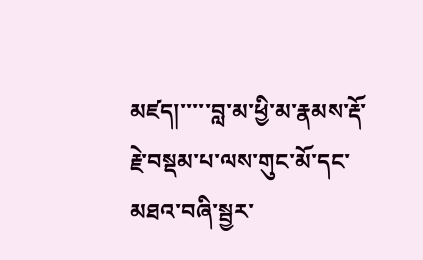མཛད།་་་་་བླ་མ་ཕྱི་མ་རྣམས་རྡོ་རྗེ་བསྡམ་པ་ལས་གུང་མོ་དང་མཐའ་བཞི་སྦྱར་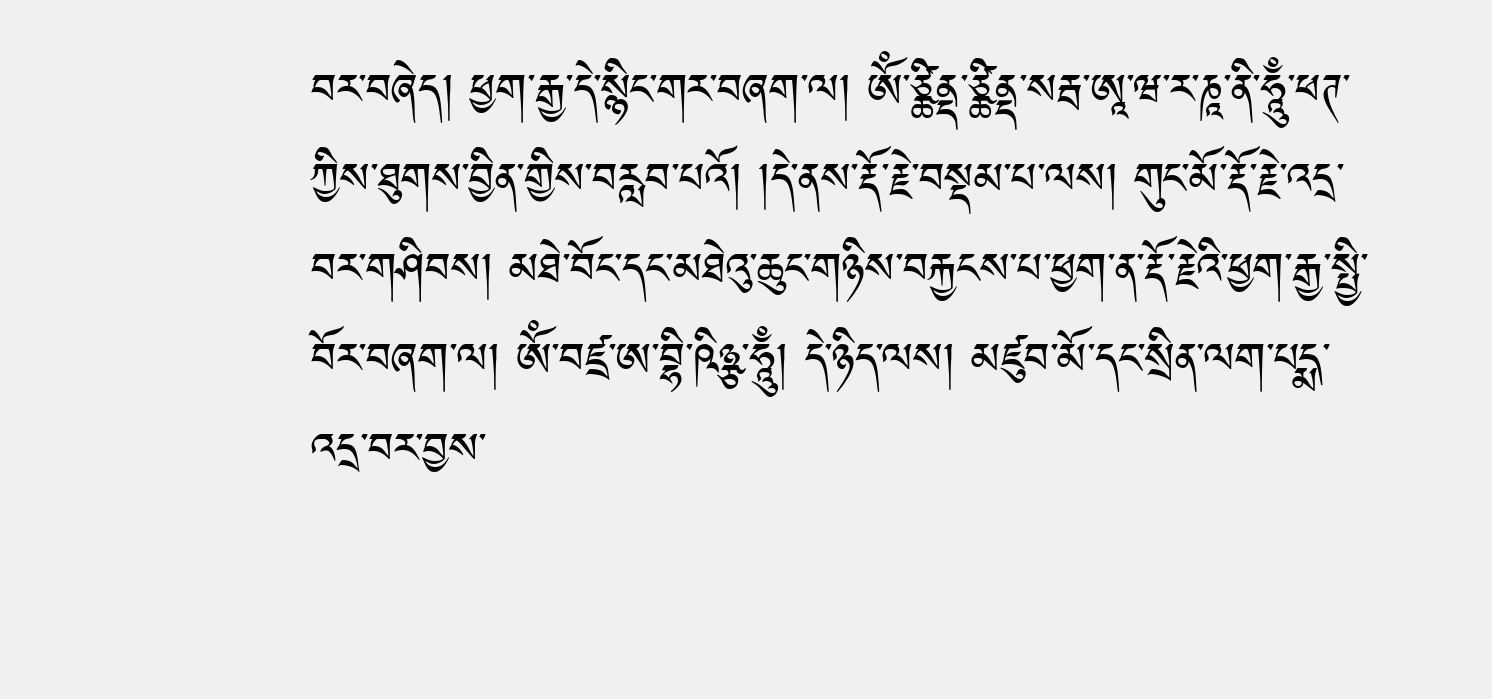བར་བཞེད། ཕྱག་རྒྱ་དེ་སྙིང་གར་བཞག་ལ། ཨོཾ་ཙྪིནྡ་ཙྪིནྡ་སརྦ་ཨཱ་ཝ་ར་ཎཱ་ནི་ཧཱུྃ་ཕཊ་ཀྱིས་ཐུགས་བྱིན་གྱིས་བརླབ་པའོ། །དེ་ནས་རྡོ་རྗེ་བསྡམ་པ་ལས། གུང་མོ་རྡོ་རྗེ་འདྲ་བར་གཤིབས། མཐེ་བོང་དང་མཐེའུ་ཆུང་གཉིས་བརྐྱངས་པ་ཕྱག་ན་རྡོ་རྗེའི་ཕྱག་རྒྱ་སྤྱི་བོར་བཞག་ལ། ཨོཾ་བཛྲ་ཨ་བྷི་ཥིཉྩ་ཧཱུྃ། དེ་ཉིད་ལས། མཛུབ་མོ་དང་སྲིན་ལག་པདྨ་འདྲ་བར་བྱས་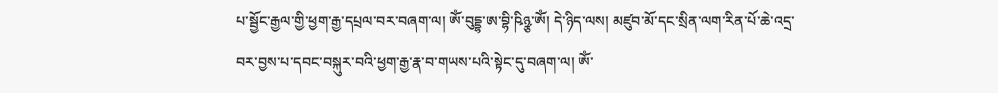པ་སྦྱོང་རྒྱལ་གྱི་ཕྱག་རྒྱ་དཔྲལ་བར་བཞག་ལ། ཨོཾ་བུདྡྷ་ཨ་བྷི་ཥིཉྩ་ཨོཾ། དེ་ཉིད་ལས། མཛུབ་མོ་དང་སྲིན་ལག་རིན་པོ་ཆེ་འདྲ་བར་བྱས་པ་དབང་བསྐུར་བའི་ཕྱག་རྒྱ་རྣ་བ་གཡས་པའི་སྟེང་དུ་བཞག་ལ། ཨོཾ་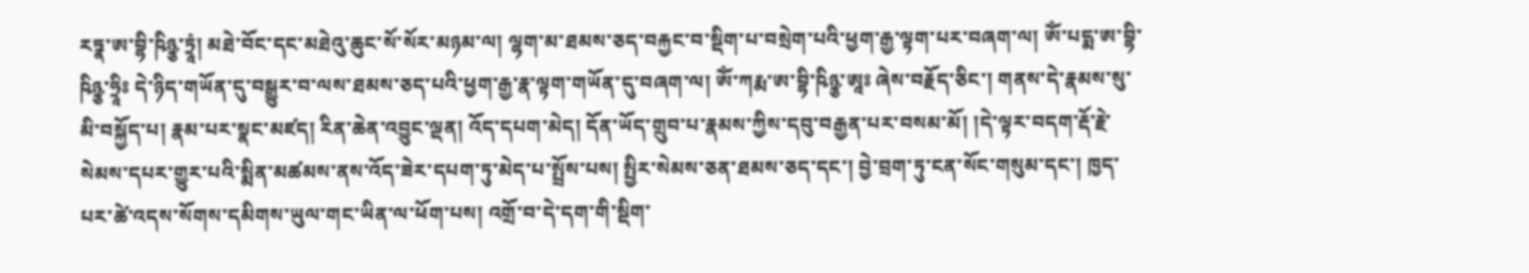རཏྣ་ཨ་བྷི་ཥིཉྩ་ཏྲཱཾ། མཐེ་བོང་དང་མཐེའུ་ཆུང་སོ་སོར་མཉམ་ལ། ལྷག་མ་ཐམས་ཅད་བརྐྱང་བ་སྡིག་པ་བསྲེག་པའི་ཕྱག་རྒྱ་ལྟག་པར་བཞག་ལ། ཨོཾ་པདྨ་ཨ་བྷི་ཥིཉྩ་ཧྲཱིཿ དེ་ཉིད་གཡོན་དུ་བསྒྱུར་བ་ལས་ཐམས་ཅད་པའི་ཕྱག་རྒྱ་རྣ་ལྟག་གཡོན་དུ་བཞག་ལ། ཨོཾ་ཀརྨ་ཨ་བྷི་ཥིཉྩ་ཨཱཿ ཞེས་བརྗོད་ཅིང་། གནས་དེ་རྣམས་སུ་མི་བསྐྱོད་པ། རྣམ་པར་སྣང་མཛད། རིན་ཆེན་འབྱུང་ལྡན། འོད་དཔག་མེད། དོན་ཡོད་གྲུབ་པ་རྣམས་ཀྱིས་དབུ་བརྒྱན་པར་བསམ་མོ། །དེ་ལྟར་བདག་རྡོ་རྗེ་སེམས་དཔར་གྱུར་པའི་སྨིན་མཚམས་ནས་འོད་ཟེར་དཔག་ཏུ་མེད་པ་སྤྲོས་པས། སྤྱིར་སེམས་ཅན་ཐམས་ཅད་དང་། བྱེ་བྲག་ཏུ་ངན་སོང་གསུམ་དང་། ཁྱད་པར་ཚེ་འདས་སོགས་དམིགས་ཡུལ་གང་ཡིན་ལ་ཕོག་པས། འགྲོ་བ་དེ་དག་གི་སྡིག་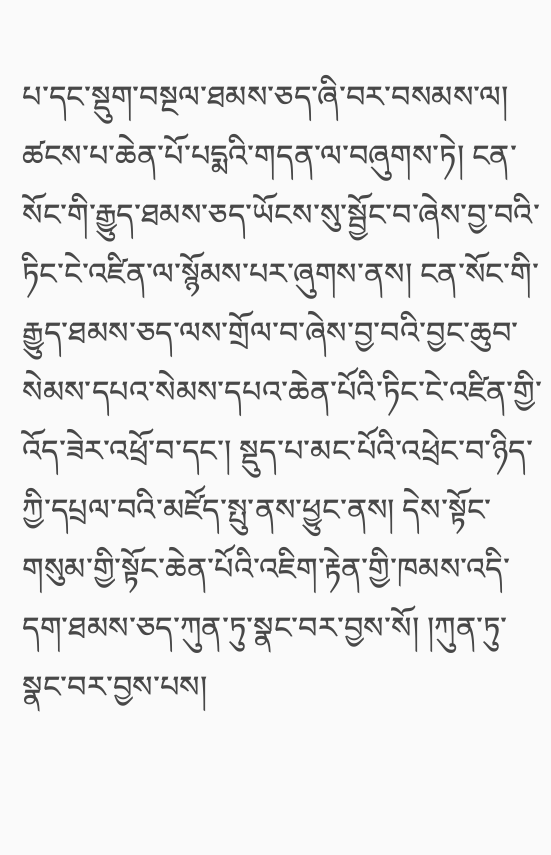པ་དང་སྡུག་བསྔལ་ཐམས་ཅད་ཞི་བར་བསམས་ལ། ཚངས་པ་ཆེན་པོ་པདྨའི་གདན་ལ་བཞུགས་ཏེ། ངན་སོང་གི་རྒྱུད་ཐམས་ཅད་ཡོངས་སུ་སྦྱོང་བ་ཞེས་བྱ་བའི་ཏིང་ངེ་འཛིན་ལ་སྙོམས་པར་ཞུགས་ནས། ངན་སོང་གི་རྒྱུད་ཐམས་ཅད་ལས་གྲོལ་བ་ཞེས་བྱ་བའི་བྱང་ཆུབ་སེམས་དཔའ་སེམས་དཔའ་ཆེན་པོའི་ཏིང་ངེ་འཛིན་གྱི་འོད་ཟེར་འཕྲོ་བ་དང་། སྡུད་པ་མང་པོའི་འཕྲེང་བ་ཉིད་ཀྱི་དཔྲལ་བའི་མཛོད་སྤུ་ནས་ཕྱུང་ནས། དེས་སྟོང་གསུམ་གྱི་སྟོང་ཆེན་པོའི་འཇིག་རྟེན་གྱི་ཁམས་འདི་དག་ཐམས་ཅད་ཀུན་ཏུ་སྣང་བར་བྱས་སོ། །ཀུན་ཏུ་སྣང་བར་བྱས་པས།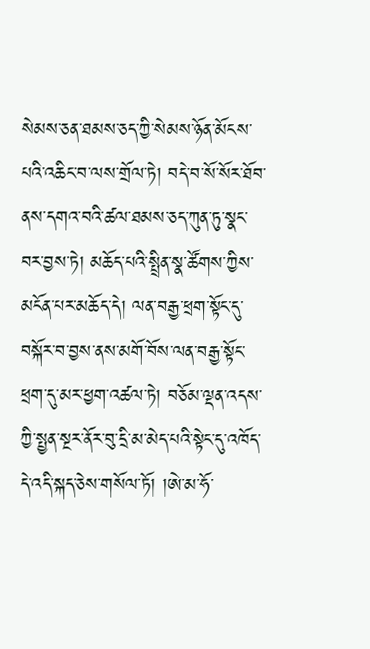སེམས་ཅན་ཐམས་ཅད་ཀྱི་སེམས་ཉོན་མོངས་པའི་འཆིང་བ་ལས་གྲོལ་ཏེ། བདེ་བ་སོ་སོར་ཐོབ་ནས་དགའ་བའི་ཚལ་ཐམས་ཅད་ཀུན་ཏུ་སྣང་བར་བྱས་ཏེ། མཆོད་པའི་སྤྲིན་སྣ་ཚོགས་ཀྱིས་མངོན་པར་མཆོད་དེ། ལན་བརྒྱ་ཕྲག་སྟོང་དུ་བསྐོར་བ་བྱས་ནས་མགོ་བོས་ལན་བརྒྱ་སྟོང་ཕྲག་དུ་མར་ཕྱག་འཚལ་ཏེ། བཅོམ་ལྡན་འདས་ཀྱི་སྤྱན་སྔར་ནོར་བུ་དྲི་མ་མེད་པའི་སྟེང་དུ་འཁོད་དེ་འདི་སྐད་ཅེས་གསོལ་ཏོ། །ཨེ་མ་ཧོ་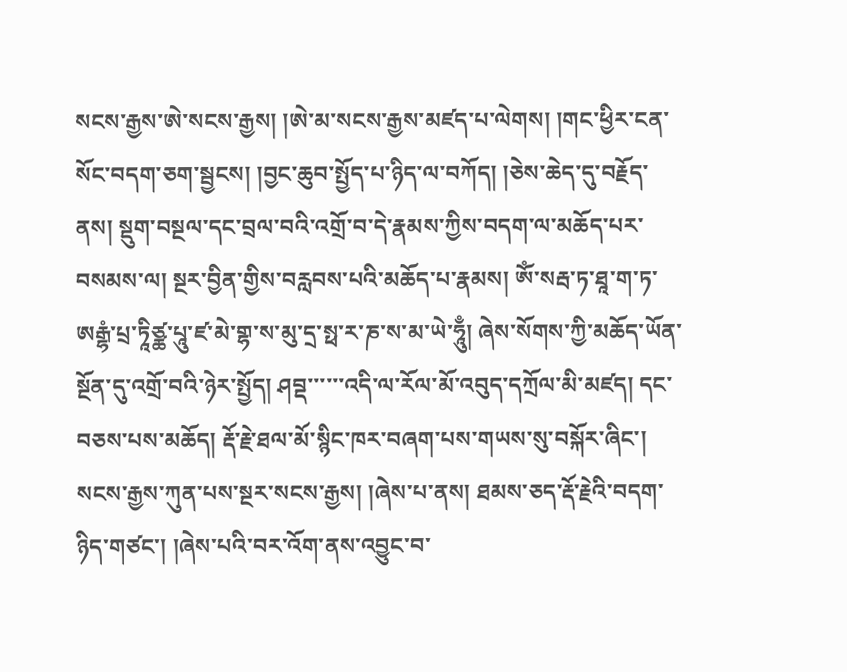སངས་རྒྱས་ཨེ་སངས་རྒྱས། །ཨེ་མ་སངས་རྒྱས་མཛད་པ་ལེགས། །གང་ཕྱིར་ངན་སོང་བདག་ཅག་སྦྱངས། །བྱང་ཆུབ་སྤྱོད་པ་ཉིད་ལ་བཀོད། །ཅེས་ཆེད་དུ་བརྗོད་ནས། སྡུག་བསྔལ་དང་བྲལ་བའི་འགྲོ་བ་དེ་རྣམས་ཀྱིས་བདག་ལ་མཆོད་པར་བསམས་ལ། སྔར་བྱིན་གྱིས་བརླབས་པའི་མཆོད་པ་རྣམས། ཨོཾ་སརྦ་ཏ་ཐཱ་ག་ཏ་ཨརྒྷཾ་པྲ་ཏཱིཙྪ་པཱུ་ཛ་མེ་གྷ་ས་མུ་དྲ་སྥ་ར་ཎ་ས་མ་ཡེ་ཧཱུྃ། ཞེས་སོགས་ཀྱི་མཆོད་ཡོན་སྔོན་དུ་འགྲོ་བའི་ཉེར་སྤྱོད། ཤབྡ་་་་་་འདི་ལ་རོལ་མོ་འབུད་དཀྲོལ་མི་མཛད། དང་བཅས་པས་མཆོད། རྡོ་རྗེ་ཐལ་མོ་སྙིང་ཁར་བཞག་པས་གཡས་སུ་བསྐོར་ཞིང་། སངས་རྒྱས་ཀུན་པས་སྔར་སངས་རྒྱས། །ཞེས་པ་ནས། ཐམས་ཅད་རྡོ་རྗེའི་བདག་ཉིད་གཙང་། །ཞེས་པའི་བར་འོག་ནས་འབྱུང་བ་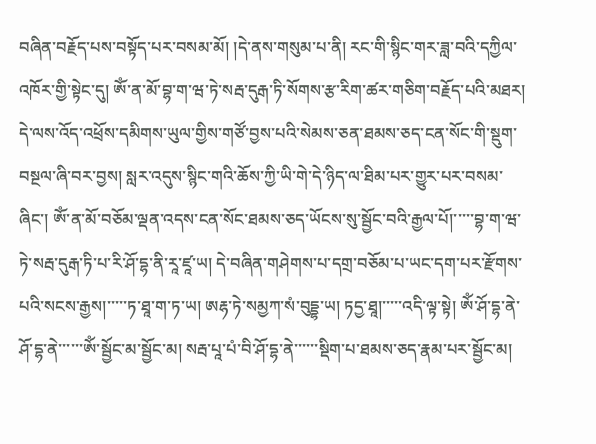བཞིན་བརྗོད་པས་བསྟོད་པར་བསམ་མོ། །དེ་ནས་གསུམ་པ་ནི། རང་གི་སྙིང་གར་ཟླ་བའི་དཀྱིལ་འཁོར་གྱི་སྟེང་དུ། ཨོཾ་ན་མོ་བྷ་ག་ཝ་ཏེ་སརྦ་དུརྒ་ཏི་སོགས་རྩ་རིག་ཚར་གཅིག་བརྗོད་པའི་མཐར། དེ་ལས་འོད་འཕྲོས་དམིགས་ཡུལ་གྱིས་གཙོ་བྱས་པའི་སེམས་ཅན་ཐམས་ཅད་ངན་སོང་གི་སྡུག་བསྔལ་ཞི་བར་བྱས། སླར་འདུས་སྙིང་གའི་ཆོས་ཀྱི་ཡི་གེ་དེ་ཉིད་ལ་ཐིམ་པར་གྱུར་པར་བསམ་ཞིང་། ཨོཾ་ན་མོ་བཅོམ་ལྡན་འདས་ངན་སོང་ཐམས་ཅད་ཡོངས་སུ་སྦྱོང་བའི་རྒྱལ་པོ།་་་་་བྷ་ག་ཝ་ཏེ་སརྦ་དུརྒ་ཏི་པ་རི་ཤོ་དྷ་ནི་རཱ་ཛཱ་ཡ། དེ་བཞིན་གཤེགས་པ་དགྲ་བཅོམ་པ་ཡང་དག་པར་རྫོགས་པའི་སངས་རྒྱས།་་་་་ཏ་ཐཱ་ག་ཏ་ཡ། ཨརྷ་ཏེ་སམྱཀ་སཾ་བུདྡྷ་ཡ། ཏདྱ་ཐཱ།་་་་་འདི་ལྟ་སྟེ། ཨོཾ་ཤོ་དྷ་ནེ་ཤོ་དྷ་ནེ་་་་་་ཨོཾ་སྦྱོང་མ་སྦྱོང་མ། སརྦ་པཱ་པཾ་བི་ཤོ་དྷ་ནེ་་་་་་སྡིག་པ་ཐམས་ཅད་རྣམ་པར་སྦྱོང་མ།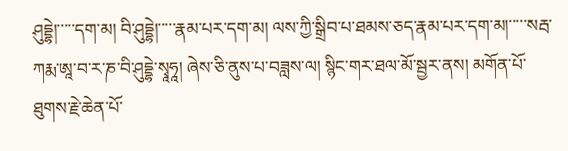ཤུདྡྷེ།་་་་་དག་མ། བི་ཤུདྡྷེ།་་་་་རྣམ་པར་དག་མ། ལས་ཀྱི་སྒྲིབ་པ་ཐམས་ཅད་རྣམ་པར་དག་མ།་་་་་སརྦ་ཀརྨ་ཨཱ་བ་ར་ཎ་བི་ཤུདྡྷེ་སྭཱཧཱ། ཞེས་ཅི་ནུས་པ་བཟླས་ལ། སྙིང་གར་ཐལ་མོ་སྦྱར་ནས། མགོན་པོ་ཐུགས་རྗེ་ཆེན་པོ་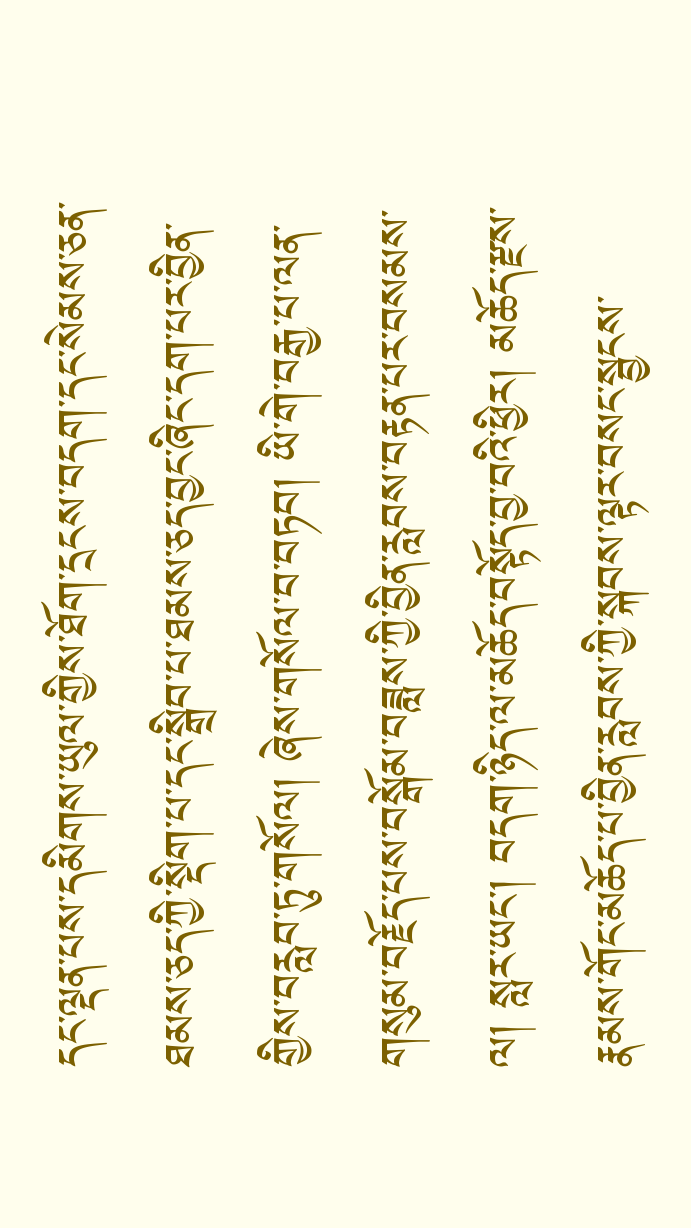དང་ལྡན་པས་དམིགས་ཡུལ་གྱིས་ཐོག་དྲངས་བདག་དང་སེམས་ཅན་ཐམས་ཅད་ཀྱི་སྡིག་པ་དང་སྒྲིབ་པ་ཐམས་ཅད་བྱང་ཞིང་དག་པར་བྱིན་གྱིས་བརླབ་ཏུ་གསོལ། ཞེས་གསོལ་བ་བཏབ། ཡི་གེ་བརྒྱ་པ་ལན་གསུམ་བརྗོད་པས་བསྒོམ་བཟླས་ཀྱི་བྱིན་རླབས་བརྟན་པར་བསམས་ལ། སླར་ཡང་། བདག་ཉིད་ལ་མཆོད་བསྟོད་བྱ་བའི་ཕྱིར། མཆོད་རྫས་རྣམས་གོང་མཆོད་པ་བྱིན་རླབས་ཀྱི་སྐབས་ལྟར་བསང་སྦྱངས་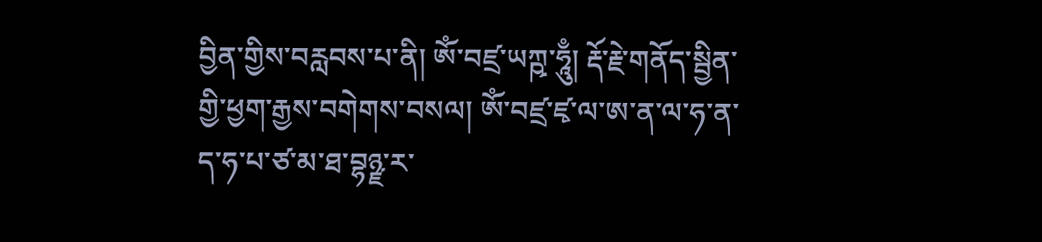བྱིན་གྱིས་བརླབས་པ་ནི། ཨོཾ་བཛྲ་ཡཀྵ་ཧཱུྃ། རྡོ་རྗེ་གནོད་སྦྱིན་གྱི་ཕྱག་རྒྱས་བགེགས་བསལ། ཨོཾ་བཛྲ་ཛྭ་ལ་ཨ་ན་ལ་ཧ་ན་ད་ཧ་པ་ཙ་མ་ཐ་བྷཉྫ་ར་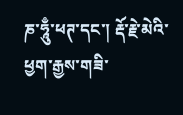ཎ་ཧཱུྃ་ཕཊ་དང་། རྡོ་རྗེ་མེའི་ཕྱག་རྒྱས་གཟི་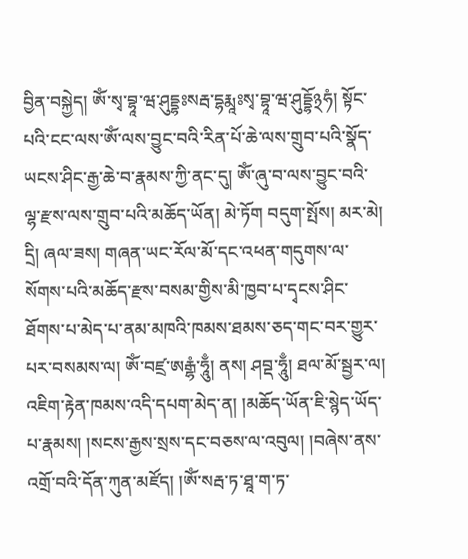བྱིན་བསྐྱེད། ཨོཾ་སྭ་བྷཱ་ཝ་ཤུདྡྷཿསརྦ་དྷརྨཱཿསྭ་བྷཱ་ཝ་ཤུདྡྷོ྅ཧཾ། སྟོང་པའི་ངང་ལས་ཨོཾ་ལས་བྱུང་བའི་རིན་པོ་ཆེ་ལས་གྲུབ་པའི་སྣོད་ཡངས་ཤིང་རྒྱ་ཆེ་བ་རྣམས་ཀྱི་ནང་དུ། ཨོཾ་ཞུ་བ་ལས་བྱུང་བའི་ལྷ་རྫས་ལས་གྲུབ་པའི་མཆོད་ཡོན། མེ་ཏོག བདུག་སྤོས། མར་མེ། དྲི། ཞལ་ཟས། གཞན་ཡང་རོལ་མོ་དང་འཕན་གདུགས་ལ་སོགས་པའི་མཆོད་རྫས་བསམ་གྱིས་མི་ཁྱབ་པ་དྭངས་ཤིང་ཐོགས་པ་མེད་པ་ནམ་མཁའི་ཁམས་ཐམས་ཅད་གང་བར་གྱུར་པར་བསམས་ལ། ཨོཾ་བཛྲ་ཨརྒྷཾ་ཧཱུྃ། ནས། ཤབྡ་ཧཱུྃ། ཐལ་མོ་སྦྱར་ལ། འཇིག་རྟེན་ཁམས་འདི་དཔག་མེད་ན། །མཆོད་ཡོན་ཇི་སྙེད་ཡོད་པ་རྣམས། །སངས་རྒྱས་སྲས་དང་བཅས་ལ་འབུལ། །བཞེས་ནས་འགྲོ་བའི་དོན་ཀུན་མཛོད། །ཨོཾ་སརྦ་ཏ་ཐཱ་ག་ཏ་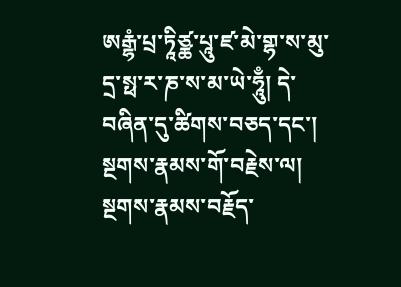ཨརྒྷཾ་པྲ་ཏཱིཙྪ་པཱུ་ཛ་མེ་གྷ་ས་མུ་དྲ་སྥ་ར་ཎ་ས་མ་ཡེ་ཧཱུྃ། དེ་བཞིན་དུ་ཚིགས་བཅད་དང་། སྔགས་རྣམས་གོ་བརྗེས་ལ། སྔགས་རྣམས་བརྗོད་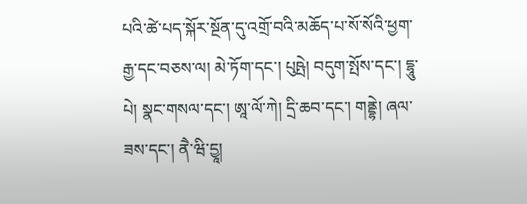པའི་ཚེ་པད་སྐོར་སྔོན་དུ་འགྲོ་བའི་མཆོད་པ་སོ་སོའི་ཕྱག་རྒྱ་དང་བཅས་ལ། མེ་ཏོག་དང་། པུཥྤེ། བདུག་སྤོས་དང་། དྷཱུ་པེ། སྣང་གསལ་དང་། ཨཱ་ལོ་ཀེ། དྲི་ཆབ་དང་། གནྡྷེ། ཞལ་ཟས་དང་། ནཻ་ཝི་དྱཱ།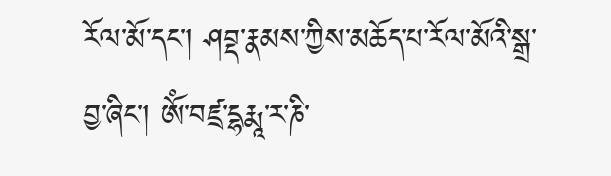རོལ་མོ་དང་། ཤབྡ་རྣམས་ཀྱིས་མཆོད་པ་རོལ་མོའི་སྒྲ་བྱ་ཞིང་། ཨོཾ་བཛྲ་དྷརྨཱ་ར་ཎི་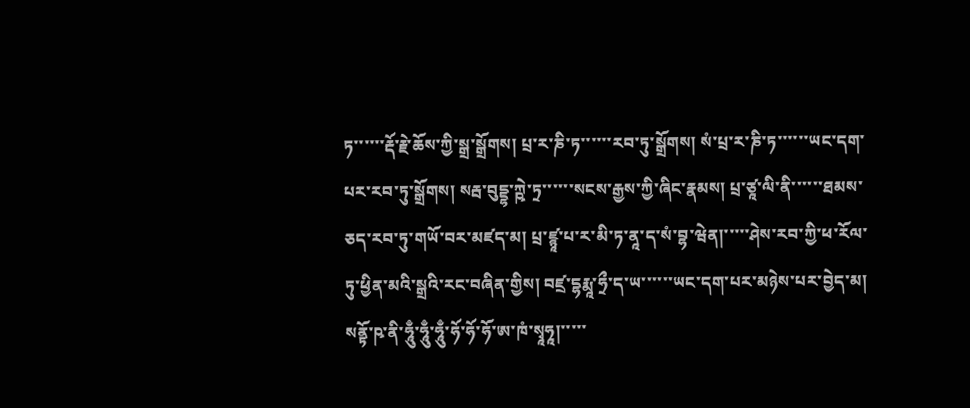ཏ་་་་་་རྡོ་རྗེ་ཆོས་ཀྱི་སྒྲ་སྒྲོགས། པྲ་ར་ཎི་ཏ་་་་་་རབ་ཏུ་སྒྲོགས། སཾ་པྲ་ར་ཎི་ཏ་་་་་་ཡང་དག་པར་རབ་ཏུ་སྒྲོགས། སརྦ་བུདྡྷ་ཀྵེ་ཏྲ་་་་་་སངས་རྒྱས་ཀྱི་ཞིང་རྣམས། པྲ་ཙཱ་ལི་ནི་་་་་་ཐམས་ཅད་རབ་ཏུ་གཡོ་བར་མཛད་མ། པྲ་ཛྙཱ་པ་ར་མི་ཏ་ནཱ་ད་སཾ་བྷ་ཝེན།་་་་་ཤེས་རབ་ཀྱི་ཕ་རོལ་ཏུ་ཕྱིན་མའི་སྒྲའི་རང་བཞིན་གྱིས། བཛྲ་དྷརྨཱ་ཧྲྀ་ད་ཡ་་་་་་ཡང་དག་པར་མཉེས་པར་བྱེད་མ། སནྟོ་ཥ་ནི་ཧཱུྃ་ཧཱུྃ་ཧཱུྃ་ཧོ་ཧོ་ཧོ་ཨ་ཁཾ་སྭཱཧཱ།་་་་་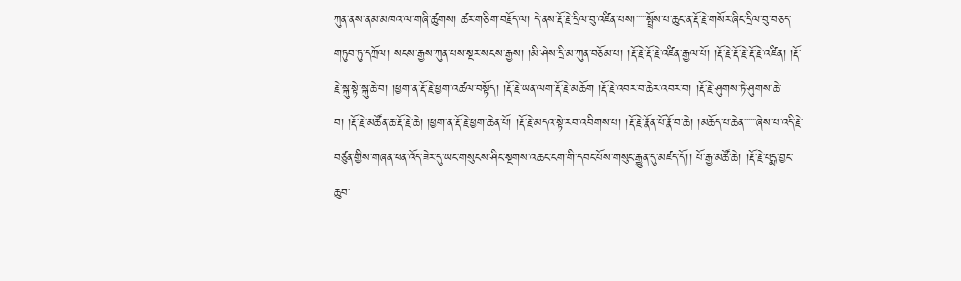ཀུན་ནས་ནམ་མཁའ་ལ་གཞི་ཚུགས། ཚར་གཅིག་བརྗོད་ལ། དེ་ནས་རྡོ་རྗེ་དྲིལ་བུ་འཛིན་པས།་་་་་སྤྲོས་པ་ཆུང་ན་རྡོ་རྗེ་གསོར་ཞིང་དྲིལ་བུ་བཅད་གཏུབ་ཏུ་དཀྲོལ། སངས་རྒྱས་ཀུན་པས་སྔར་སངས་རྒྱས། །མི་ཤེས་དྲི་མ་ཀུན་བཅོམ་པ། །རྡོ་རྗེ་རྡོ་རྗེ་འཛིན་རྒྱལ་པོ། །རྡོ་རྗེ་རྡོ་རྗེ་རྡོ་རྗེ་འཛིན། །རྡོ་རྗེ་སྐུ་སྟེ་སྐུ་ཆེ་བ། །ཕྱག་ན་རྡོ་རྗེ་ཕྱག་འཚལ་བསྟོད། །རྡོ་རྗེ་ཡན་ལག་རྡོ་རྗེ་མཆོག །རྡོ་རྗེ་འབར་བ་ཆེར་འབར་བ། །རྡོ་རྗེ་ཤུགས་ཏེ་ཤུགས་ཆེ་བ། །རྡོ་རྗེ་མཚོན་ཆ་རྡོ་རྗེ་ཆེ། །ཕྱག་ན་རྡོ་རྗེ་ཕྱག་ཆེན་པོ། །རྡོ་རྗེ་མདའ་སྟེ་རབ་འབིགས་པ། །རྡོ་རྗེ་རྣོན་པོ་རྣོ་བ་ཆེ། །མཆོད་པ་ཆེན་་་་་་ཞེས་པ་འདི་རྗེ་བཙུན་གྱིས་གཞན་ཕན་འོད་ཟེར་དུ་ཡང་གསུངས་ཤིང་སྔགས་འཆང་ངག་གི་དབང་པོས་གསུང་རྒྱུན་དུ་མཛད་དོ།། པོ་རྒྱ་མཚོ་ཆེ། །རྡོ་རྗེ་པདྨ་བྱང་ཆུབ་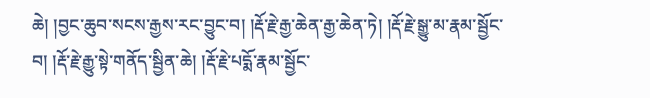ཆེ། །བྱང་ཆུབ་སངས་རྒྱས་རང་བྱུང་བ། །རྡོ་རྗེ་རྒྱ་ཆེན་རྒྱ་ཆེན་ཏེ། །རྡོ་རྗེ་སྒྱུ་མ་རྣམ་སྦྱོང་བ། །རྡོ་རྗེ་རྒྱུ་སྟེ་གནོད་སྦྱིན་ཆེ། །རྡོ་རྗེ་པདྨོ་རྣམ་སྦྱོང་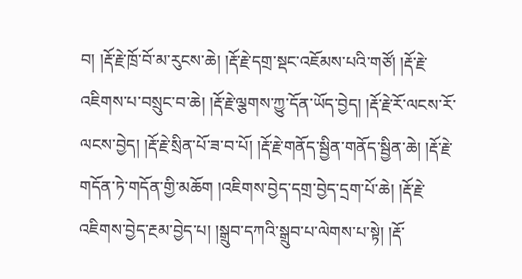བ། །རྡོ་རྗེ་ཁྲོ་བོ་མ་རུངས་ཆེ། །རྡོ་རྗེ་དགྲ་སྡང་འཇོམས་པའི་གཙོ། །རྡོ་རྗེ་འཇིགས་པ་བསྲུང་བ་ཆེ། །རྡོ་རྗེ་ལྕགས་ཀྱུ་དོན་ཡོད་བྱེད། །རྡོ་རྗེ་རོ་ལངས་རོ་ལངས་བྱེད། །རྡོ་རྗེ་སྲིན་པོ་ཟ་བ་པོ། །རྡོ་རྗེ་གནོད་སྦྱིན་གནོད་སྦྱིན་ཆེ། །རྡོ་རྗེ་གདོན་ཏེ་གདོན་གྱི་མཆོག །འཇིགས་བྱེད་དགྲ་བྱེད་དྲག་པོ་ཆེ། །རྡོ་རྗེ་འཇིགས་བྱེད་རྔམ་བྱེད་པ། །སྒྲུབ་དཀའི་སྒྲུབ་པ་ལེགས་པ་སྟེ། །རྡོ་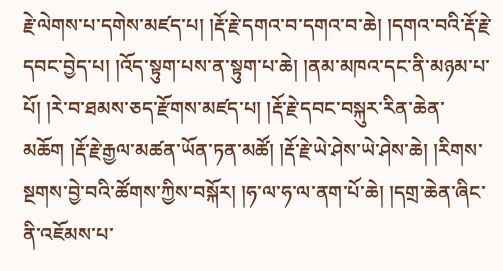རྗེ་ལེགས་པ་དགེས་མཛད་པ། །རྡོ་རྗེ་དགའ་བ་དགའ་བ་ཆེ། །དགའ་བའི་རྡོ་རྗེ་དབང་བྱེད་པ། །འོད་སྟུག་པས་ན་སྟུག་པ་ཆེ། །ནམ་མཁའ་དང་ནི་མཉམ་པ་པོ། །རེ་བ་ཐམས་ཅད་རྫོགས་མཛད་པ། །རྡོ་རྗེ་དབང་བསྐུར་རིན་ཆེན་མཆོག །རྡོ་རྗེ་རྒྱལ་མཚན་ཡོན་ཏན་མཚོ། །རྡོ་རྗེ་ཡེ་ཤེས་ཡེ་ཤེས་ཆེ། །རིགས་སྔགས་བྱེ་བའི་ཚོགས་ཀྱིས་བསྐོར། །ཧ་ལ་ཧ་ལ་ནག་པོ་ཆེ། །དགྲ་ཆེན་ཞིང་ནི་འཇོམས་པ་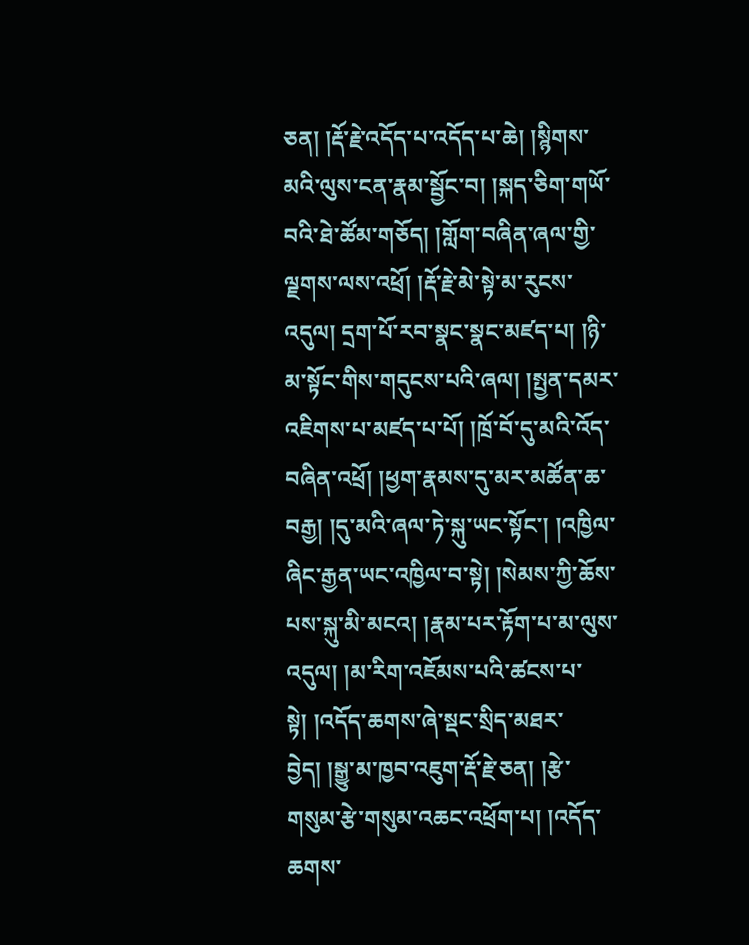ཅན། །རྡོ་རྗེ་འདོད་པ་འདོད་པ་ཆེ། །སྙིགས་མའི་ལུས་ངན་རྣམ་སྦྱོང་བ། །སྐད་ཅིག་གཡོ་བའི་ཐེ་ཚོམ་གཅོད། །གློག་བཞིན་ཞལ་གྱི་ལྗགས་ལས་འཕྲོ། །རྡོ་རྗེ་མེ་སྟེ་མ་རུངས་འདུལ། དྲག་པོ་རབ་སྣང་སྣང་མཛད་པ། །ཉི་མ་སྟོང་གིས་གདུངས་པའི་ཞལ། །སྤྱན་དམར་འཇིགས་པ་མཛད་པ་པོ། །ཁྲོ་བོ་དུ་མའི་འོད་བཞིན་འཕྲོ། །ཕྱག་རྣམས་དུ་མར་མཚོན་ཆ་བརྒྱ། །དུ་མའི་ཞལ་ཏེ་སྐུ་ཡང་སྟོང་། །འཁྱིལ་ཞིང་རྒྱན་ཡང་འཁྱིལ་བ་སྟེ། །སེམས་ཀྱི་ཆོས་པས་སྐུ་མི་མངའ། །རྣམ་པར་རྟོག་པ་མ་ལུས་འདུལ། །མ་རིག་འཇོམས་པའི་ཚངས་པ་སྟེ། །འདོད་ཆགས་ཞེ་སྡང་སྲིད་མཐར་བྱེད། །སྒྱུ་མ་ཁྱབ་འཇུག་རྡོ་རྗེ་ཅན། །རྩེ་གསུམ་རྩེ་གསུམ་འཆང་འཕྲོག་པ། །འདོད་ཆགས་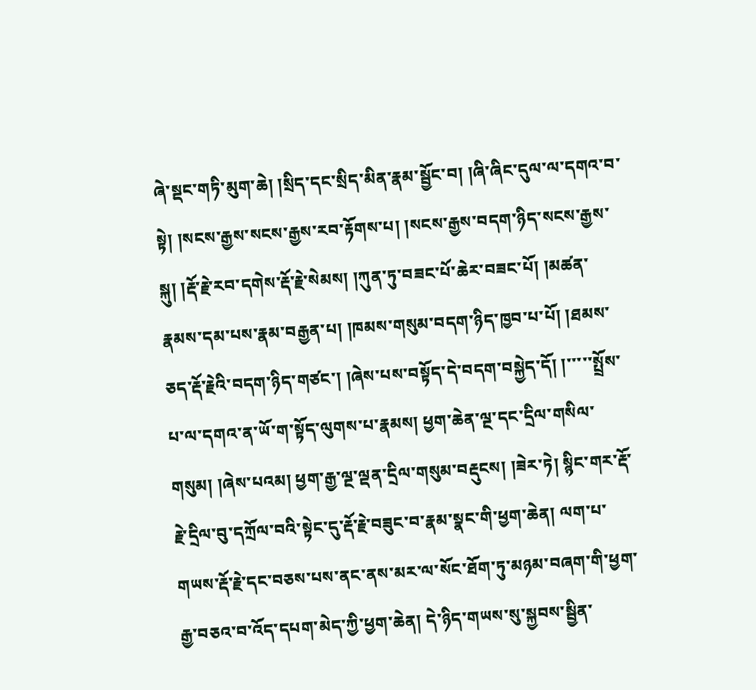ཞེ་སྡང་གཏི་མུག་ཆེ། །སྲིད་དང་སྲིད་མིན་རྣམ་སྦྱོང་བ། །ཞི་ཞིང་དུལ་ལ་དགའ་བ་སྟེ། །སངས་རྒྱས་སངས་རྒྱས་རབ་རྟོགས་པ། །སངས་རྒྱས་བདག་ཉིད་སངས་རྒྱས་སྐུ། །རྡོ་རྗེ་རབ་དགེས་རྡོ་རྗེ་སེམས། །ཀུན་ཏུ་བཟང་པོ་ཆེར་བཟང་པོ། །མཚན་རྣམས་དམ་པས་རྣམ་བརྒྱན་པ། །ཁམས་གསུམ་བདག་ཉིད་ཁྱབ་པ་པོ། །ཐམས་ཅད་རྡོ་རྗེའི་བདག་ཉིད་གཙང་། །ཞེས་པས་བསྟོད་དེ་བདག་བསྐྱེད་དོ། །་་་་་སྤྲོས་པ་ལ་དགའ་ན་ཡོ་ག་སྟོད་ལུགས་པ་རྣམས། ཕྱག་ཆེན་ལྔ་དང་དྲིལ་གསིལ་གསུམ། །ཞེས་པའམ། ཕྱག་རྒྱ་ལྔ་ལྡན་དྲིལ་གསུམ་བརྡུངས། །ཟེར་ཏེ། སྙིང་གར་རྡོ་རྗེ་དྲིལ་བུ་དཀྲོལ་བའི་སྟེང་དུ་རྡོ་རྗེ་བཟུང་བ་རྣམ་སྣང་གི་ཕྱག་ཆེན། ལག་པ་གཡས་རྡོ་རྗེ་དང་བཅས་པས་ནང་ནས་མར་ལ་སོང་ཐོག་ཏུ་མཉམ་བཞག་གི་ཕྱག་རྒྱ་བཅའ་བ་འོད་དཔག་མེད་ཀྱི་ཕྱག་ཆེན། དེ་ཉིད་གཡས་སུ་སྐྱབས་སྦྱིན་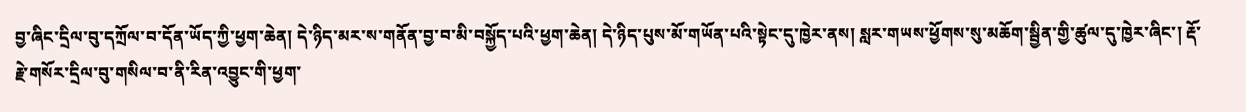བྱ་ཞིང་དྲིལ་བུ་དཀྲོལ་བ་དོན་ཡོད་ཀྱི་ཕྱག་ཆེན། དེ་ཉིད་མར་ས་གནོན་བྱ་བ་མི་བསྐྱོད་པའི་ཕྱག་ཆེན། དེ་ཉིད་པུས་མོ་གཡོན་པའི་སྟེང་དུ་ཁྱེར་ནས། སླར་གཡས་ཕྱོགས་སུ་མཆོག་སྦྱིན་གྱི་ཚུལ་དུ་ཁྱེར་ཞིང་། རྡོ་རྗེ་གསོར་དྲིལ་བུ་གསིལ་བ་ནི་རིན་འབྱུང་གི་ཕྱག་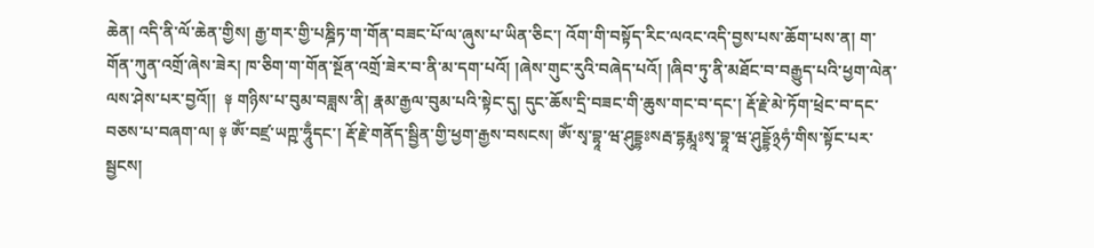ཆེན། འདི་ནི་ལོ་ཆེན་གྱིས། རྒྱ་གར་གྱི་པཎྜིཏ་ག་གོན་བཟང་པོ་ལ་ཞུས་པ་ཡིན་ཅིང་། འོག་གི་བསྟོད་རིང་ལའང་འདི་བྱས་པས་ཆོག་པས་ན། ག་གོན་ཀུན་འགྲོ་ཞེས་ཟེར། ཁ་ཅིག་ག་གོན་སྔོན་འགྲོ་ཟེར་བ་ནི་མ་དག་པའོ། །ཞེས་གུང་རུའི་བཞེད་པའོ། །ཞིབ་ཏུ་ནི་མཐོང་བ་བརྒྱུད་པའི་ཕྱག་ལེན་ལས་ཤེས་པར་བྱའོ།།  ༈ གཉིས་པ་བུམ་བཟླས་ནི། རྣམ་རྒྱལ་བུམ་པའི་སྟེང་དུ། དུང་ཆོས་དྲི་བཟང་གི་ཆུས་གང་བ་དང་། རྡོ་རྗེ་མེ་ཏོག་ཕྲེང་བ་དང་བཅས་པ་བཞག་ལ། ༈ ཨོཾ་བཛྲ་ཡཀྵ་ཧཱུྃདང་། རྡོ་རྗེ་གནོད་སྦྱིན་གྱི་ཕྱག་རྒྱས་བསངས། ཨོཾ་སྭ་བྷཱ་ཝ་ཤུདྡྷཿསརྦ་དྷརྨཱཿསྭ་བྷཱ་ཝ་ཤུདྡྷོ྅ཧཾ་གིས་སྟོང་པར་སྦྱངས།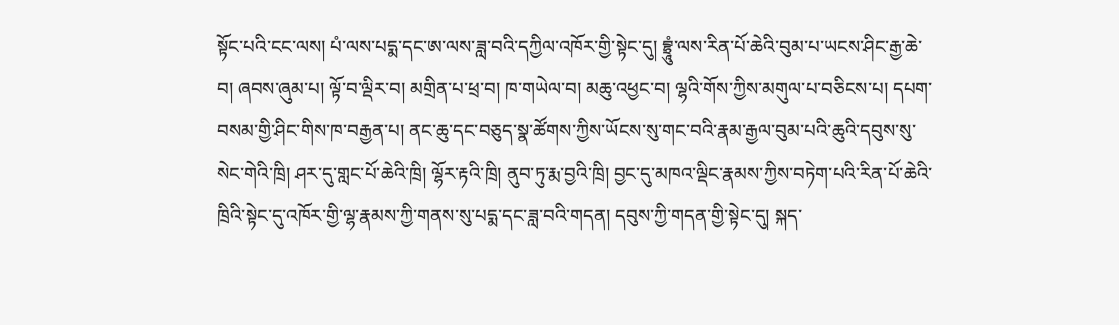སྟོང་པའི་ངང་ལས། པཾ་ལས་པདྨ་དང་ཨ་ལས་ཟླ་བའི་དཀྱིལ་འཁོར་གྱི་སྟེང་དུ། བྷྲཱུཾ་ལས་རིན་པོ་ཆེའི་བུམ་པ་ཡངས་ཤིང་རྒྱ་ཆེ་བ། ཞབས་ཞུམ་པ། ལྟོ་བ་ལྡིར་བ། མགྲིན་པ་ཕྲ་བ། ཁ་གཡེལ་བ། མཆུ་འཕྱང་བ། ལྷའི་གོས་ཀྱིས་མགུལ་པ་བཅིངས་པ། དཔག་བསམ་གྱི་ཤིང་གིས་ཁ་བརྒྱན་པ། ནང་ཆུ་དང་བཅུད་སྣ་ཚོགས་ཀྱིས་ཡོངས་སུ་གང་བའི་རྣམ་རྒྱལ་བུམ་པའི་ཆུའི་དབུས་སུ་སེང་གེའི་ཁྲི། ཤར་དུ་གླང་པོ་ཆེའི་ཁྲི། ལྷོར་རྟའི་ཁྲི། ནུབ་ཏུ་རྨ་བྱའི་ཁྲི། བྱང་དུ་མཁའ་ལྡིང་རྣམས་ཀྱིས་བཏེག་པའི་རིན་པོ་ཆེའི་ཁྲིའི་སྟེང་དུ་འཁོར་གྱི་ལྷ་རྣམས་ཀྱི་གནས་སུ་པདྨ་དང་ཟླ་བའི་གདན། དབུས་ཀྱི་གདན་གྱི་སྟེང་དུ། སྐད་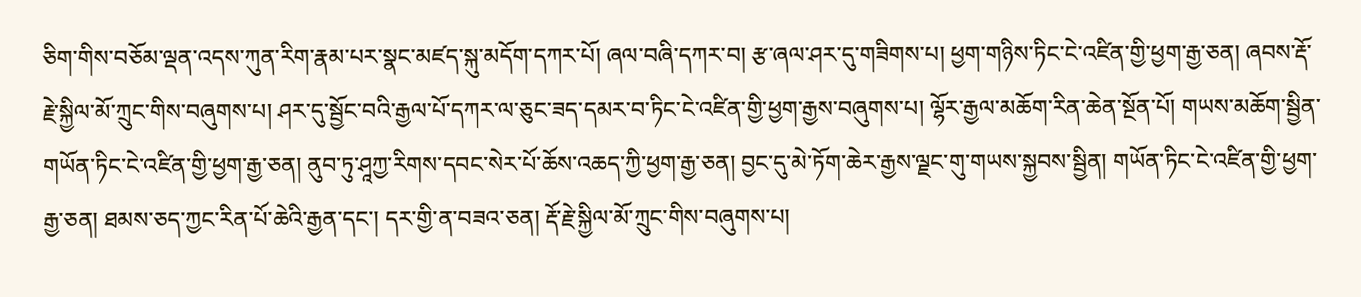ཅིག་གིས་བཅོམ་ལྡན་འདས་ཀུན་རིག་རྣམ་པར་སྣང་མཛད་སྐུ་མདོག་དཀར་པོ། ཞལ་བཞི་དཀར་བ། རྩ་ཞལ་ཤར་དུ་གཟིགས་པ། ཕྱག་གཉིས་ཏིང་ངེ་འཛིན་གྱི་ཕྱག་རྒྱ་ཅན། ཞབས་རྡོ་རྗེ་སྐྱིལ་མོ་ཀྲུང་གིས་བཞུགས་པ། ཤར་དུ་སྦྱོང་བའི་རྒྱལ་པོ་དཀར་ལ་ཅུང་ཟད་དམར་བ་ཏིང་ངེ་འཛིན་གྱི་ཕྱག་རྒྱས་བཞུགས་པ། ལྷོར་རྒྱལ་མཆོག་རིན་ཆེན་སྔོན་པོ། གཡས་མཆོག་སྦྱིན་གཡོན་ཏིང་ངེ་འཛིན་གྱི་ཕྱག་རྒྱ་ཅན། ནུབ་ཏུ་ཤཱཀྱ་རིགས་དབང་སེར་པོ་ཆོས་འཆད་ཀྱི་ཕྱག་རྒྱ་ཅན། བྱང་དུ་མེ་ཏོག་ཆེར་རྒྱས་ལྗང་གུ་གཡས་སྐྱབས་སྦྱིན། གཡོན་ཏིང་ངེ་འཛིན་གྱི་ཕྱག་རྒྱ་ཅན། ཐམས་ཅད་ཀྱང་རིན་པོ་ཆེའི་རྒྱན་དང་། དར་གྱི་ན་བཟའ་ཅན། རྡོ་རྗེ་སྐྱིལ་མོ་ཀྲུང་གིས་བཞུགས་པ།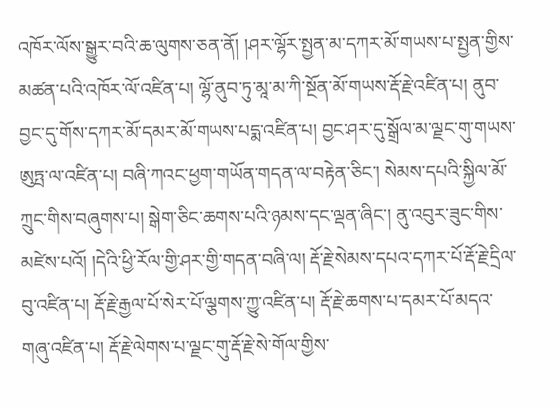འཁོར་ལོས་སྒྱུར་བའི་ཆ་ལུགས་ཅན་ནོ། །ཤར་ལྷོར་སྤྱན་མ་དཀར་མོ་གཡས་པ་སྤྱན་གྱིས་མཚན་པའི་འཁོར་ལོ་འཛིན་པ། ལྷོ་ནུབ་ཏུ་མཱ་མ་ཀི་སྔོན་མོ་གཡས་རྡོ་རྗེ་འཛིན་པ། ནུབ་བྱང་དུ་གོས་དཀར་མོ་དམར་མོ་གཡས་པདྨ་འཛིན་པ། བྱང་ཤར་དུ་སྒྲོལ་མ་ལྗང་གུ་གཡས་ཨུཏྤ་ལ་འཛིན་པ། བཞི་ཀའང་ཕྱག་གཡོན་གདན་ལ་བརྟེན་ཅིང་། སེམས་དཔའི་སྐྱིལ་མོ་ཀྲུང་གིས་བཞུགས་པ། སྒེག་ཅིང་ཆགས་པའི་ཉམས་དང་ལྡན་ཞིང་། ནུ་འབུར་ཟུང་གིས་མཛེས་པའོ། །དེའི་ཕྱི་རོལ་གྱི་ཤར་གྱི་གདན་བཞི་ལ། རྡོ་རྗེ་སེམས་དཔའ་དཀར་པོ་རྡོ་རྗེ་དྲིལ་བུ་འཛིན་པ། རྡོ་རྗེ་རྒྱལ་པོ་སེར་པོ་ལྕགས་ཀྱུ་འཛིན་པ། རྡོ་རྗེ་ཆགས་པ་དམར་པོ་མདའ་གཞུ་འཛིན་པ། རྡོ་རྗེ་ལེགས་པ་ལྗང་གུ་རྡོ་རྗེ་སེ་གོལ་གྱིས་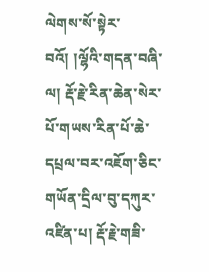ལེགས་སོ་སྟེར་བའོ། །ལྷོའི་གདན་བཞི་ལ། རྡོ་རྗེ་རིན་ཆེན་སེར་པོ་གཡས་རིན་པོ་ཆེ་དཔྲལ་བར་འཇོག་ཅིང་གཡོན་དྲིལ་བུ་དཀུར་འཛིན་པ། རྡོ་རྗེ་གཟི་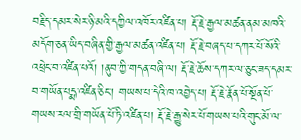བརྗིད་དམར་སེར་ཉི་མའི་དཀྱིལ་འཁོར་འཛིན་པ། རྡོ་རྗེ་རྒྱལ་མཚན་ནམ་མཁའི་མདོག་ཅན་ཡིད་བཞིན་གྱི་རྒྱལ་མཚན་འཛིན་པ། རྡོ་རྗེ་བཞད་པ་དཀར་པོ་སོའི་འཕྲེང་བ་འཛིན་པའོ། །ནུབ་ཀྱི་གདན་བཞི་ལ། རྡོ་རྗེ་ཆོས་དཀར་ལ་ཅུང་ཟད་དམར་བ་གཡོན་པདྨ་འཛིན་ཅིང་། གཡས་པ་དེའི་ཁ་འབྱེད་པ། རྡོ་རྗེ་རྣོན་པོ་སྔོན་པོ་གཡས་རལ་གྲི་གཡོན་པོ་ཏི་འཛིན་པ། རྡོ་རྗེ་རྒྱུ་སེར་པོ་གཡས་པའི་གུང་མོ་ལ་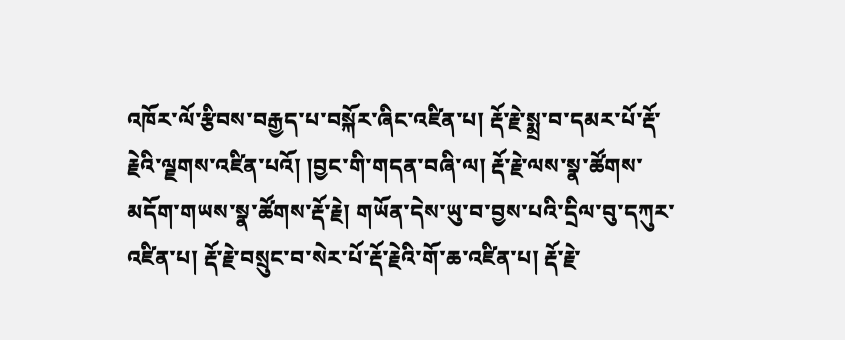འཁོར་ལོ་རྩིབས་བརྒྱད་པ་བསྐོར་ཞིང་འཛིན་པ། རྡོ་རྗེ་སྨྲ་བ་དམར་པོ་རྡོ་རྗེའི་ལྗགས་འཛིན་པའོ། །བྱང་གི་གདན་བཞི་ལ། རྡོ་རྗེ་ལས་སྣ་ཚོགས་མདོག་གཡས་སྣ་ཚོགས་རྡོ་རྗེ། གཡོན་དེས་ཡུ་བ་བྱས་པའི་དྲིལ་བུ་དཀུར་འཛིན་པ། རྡོ་རྗེ་བསྲུང་བ་སེར་པོ་རྡོ་རྗེའི་གོ་ཆ་འཛིན་པ། རྡོ་རྗེ་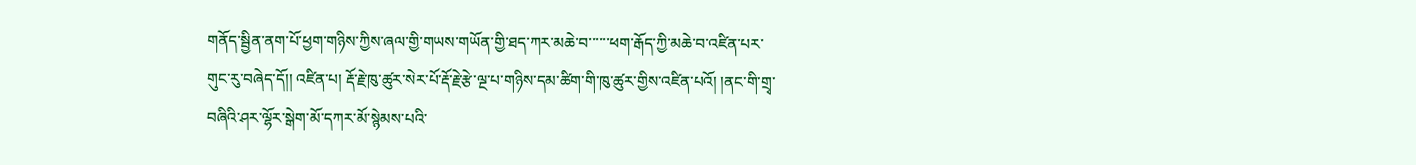གནོད་སྦྱིན་ནག་པོ་ཕྱག་གཉིས་ཀྱིས་ཞལ་གྱི་གཡས་གཡོན་གྱི་ཐད་ཀར་མཆེ་བ་་་་་་ཕག་རྒོད་ཀྱི་མཆེ་བ་འཛིན་པར་གུང་རུ་བཞེད་དོ།། འཛིན་པ། རྡོ་རྗེ་ཁུ་ཚུར་སེར་པོ་རྡོ་རྗེ་རྩེ་ལྔ་པ་གཉིས་དམ་ཚིག་གི་ཁུ་ཚུར་གྱིས་འཛིན་པའོ། །ནང་གི་གྲྭ་བཞིའི་ཤར་ལྷོར་སྒེག་མོ་དཀར་མོ་སྙེམས་པའི་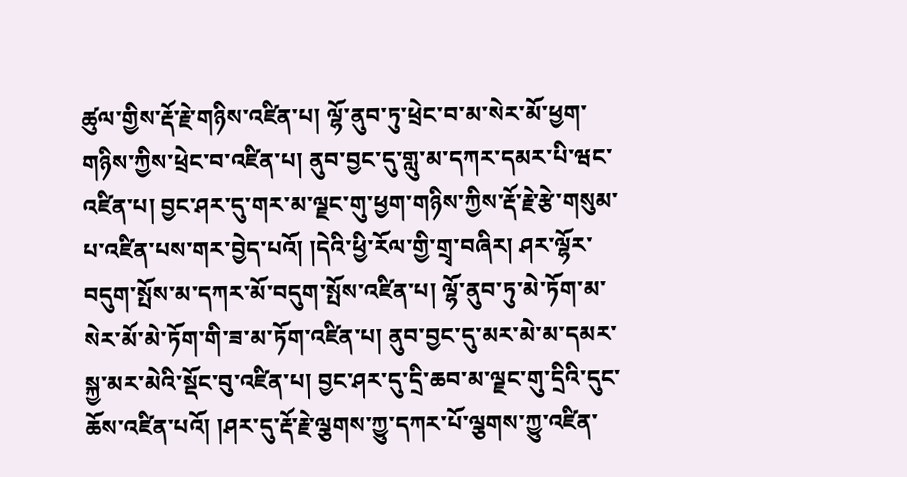ཚུལ་གྱིས་རྡོ་རྗེ་གཉིས་འཛིན་པ། ལྷོ་ནུབ་ཏུ་ཕྲེང་བ་མ་སེར་མོ་ཕྱག་གཉིས་ཀྱིས་ཕྲེང་བ་འཛིན་པ། ནུབ་བྱང་དུ་གླུ་མ་དཀར་དམར་པི་ཝང་འཛིན་པ། བྱང་ཤར་དུ་གར་མ་ལྗང་གུ་ཕྱག་གཉིས་ཀྱིས་རྡོ་རྗེ་རྩེ་གསུམ་པ་འཛིན་པས་གར་བྱེད་པའོ། །དེའི་ཕྱི་རོལ་གྱི་གྲྭ་བཞིར། ཤར་ལྷོར་བདུག་སྤོས་མ་དཀར་མོ་བདུག་སྤོས་འཛིན་པ། ལྷོ་ནུབ་ཏུ་མེ་ཏོག་མ་སེར་མོ་མེ་ཏོག་གི་ཟ་མ་ཏོག་འཛིན་པ། ནུབ་བྱང་དུ་མར་མེ་མ་དམར་སྐྱ་མར་མེའི་སྡོང་བུ་འཛིན་པ། བྱང་ཤར་དུ་དྲི་ཆབ་མ་ལྗང་གུ་དྲིའི་དུང་ཆོས་འཛིན་པའོ། །ཤར་དུ་རྡོ་རྗེ་ལྕགས་ཀྱུ་དཀར་པོ་ལྕགས་ཀྱུ་འཛིན་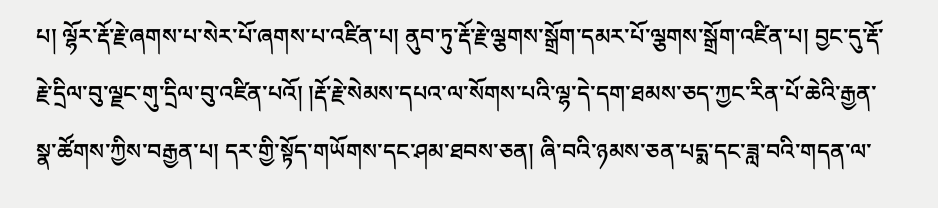པ། ལྷོར་རྡོ་རྗེ་ཞགས་པ་སེར་པོ་ཞགས་པ་འཛིན་པ། ནུབ་ཏུ་རྡོ་རྗེ་ལྕགས་སྒྲོག་དམར་པོ་ལྕགས་སྒྲོག་འཛིན་པ། བྱང་དུ་རྡོ་རྗེ་དྲིལ་བུ་ལྗང་གུ་དྲིལ་བུ་འཛིན་པའོ། །རྡོ་རྗེ་སེམས་དཔའ་ལ་སོགས་པའི་ལྷ་དེ་དག་ཐམས་ཅད་ཀྱང་རིན་པོ་ཆེའི་རྒྱན་སྣ་ཚོགས་ཀྱིས་བརྒྱན་པ། དར་གྱི་སྟོད་གཡོགས་དང་ཤམ་ཐབས་ཅན། ཞི་བའི་ཉམས་ཅན་པདྨ་དང་ཟླ་བའི་གདན་ལ་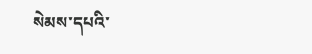སེམས་དཔའི་